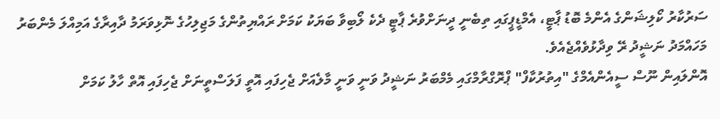ސަރުކާރު ކޯލިޝަންގެ އެންމެ ބޮޑު ޕާޓީ، އެމްޑީޕީގައި ތިބެނީ ދީނަށްވުރެ ޕާޓީ ދެކެ ލޯބިވާ ބަޔަކު ކަމަށް ރައްޔިތުންގެ މަޖިލިހުގެ ނޮޅިވަރަމު ދާއިރާގެ އަމިއްލަ މެންބަރު މަހައްމަދު ނަޝީދު ރޭ ވިދާޅުވެއްޖެއެވެ.
އޮންލައިން ނޫސް ސީއެންއެމްގެ "އިތުރުކާފް" ޕްރޮގްރާމްގައި މެމްބަރު ނަޝީދު ވަނީ ވަނީ މާލެއަށް ޖެހިފައި އޮތީ ފަލަސްތީނަށް ޖެހިފައި އޮތް ހާލު ކަމަށް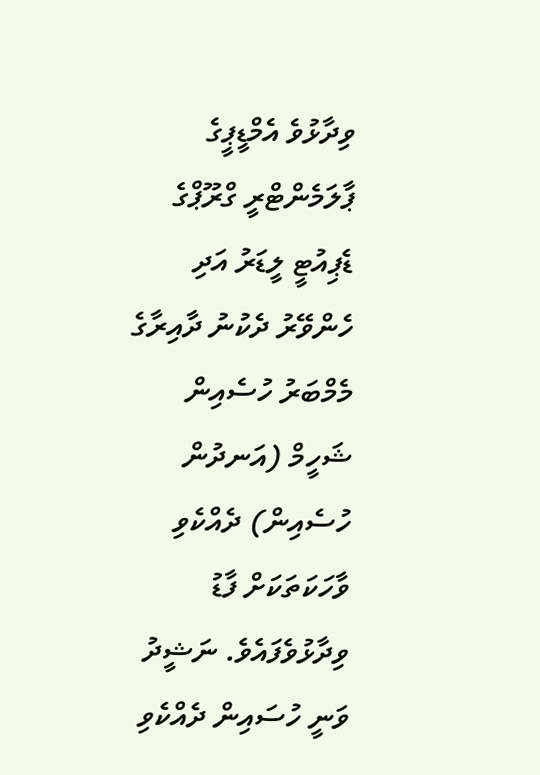ވިދާޅުވެ އެމްޑީޕީގެ ޕާލަމެންޓްރީ ގްރޫޕްގެ ޑެޕިއުޓީ ލީޑަރު އަދި ހެންވޭރު ދެކުނު ދާއިރާގެ މެމްބަރު ހުސެއިން ޝަހީމް (އަނދުން ހުސެއިން) ދެއްކެވި ވާހަކަތަކަށް ފާޑު ވިދާޅުވެފައެވެ. ނަޝީދު ވަނީ ހުސައިން ދެއްކެވި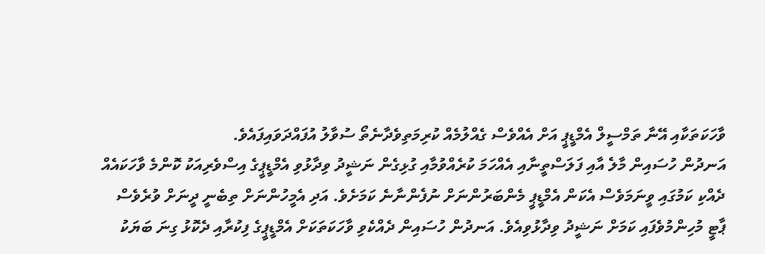ވާހަކަތަކާއި އޭނާ ތަމްސީލް އެމްޑީޕީ އަށް އެއްވެސް ގެއްލުމެއް ކުރިމަތިވެދާނެތޯ ސުވާލު އުފައްދަވައިފައެވެ.
އަނދުން ހުސައިން މާލެ އާއި ފަލަސްތީނާއި އެއްހަމަ ކުރެއްވުމާއި ގުޅިގެން ނަޝީދު ވިދާޅުވި އެމްޑީޕީގެ އިސްވެރިއަކު ކޮންމެ ވާހަކައެއް ދެއްކި ކަމުގައި ވީނަމަވެސް އެކަން އެމްޑީޕީ މެންބަރުންނަށް ނުފެންނާނެ ކަމަށެވެ. އަދި އެމީހުންނަށް ތިބެނީ ދީނަށް ވުރެވެސް ޕާޓީ މުހިންމުވެފައި ކަމަށް ނަޝީދު ވިދާޅުވިއެވެ. އަނދުން ހުސައިން ދެއްކެވި ވާހަކަތަކަށް އެމްޑީޕީގެ ފިކުރާއި ދެކޮޅު ގިނަ ބަޔަކު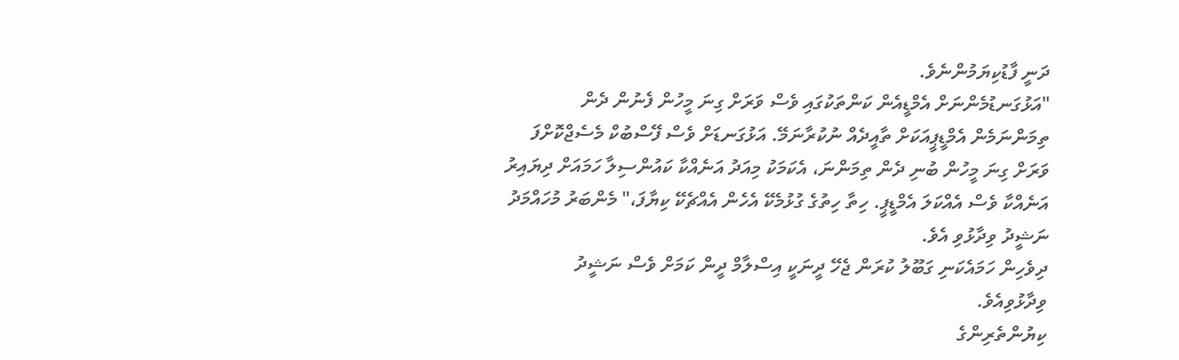ދަނީ ފާޑުކިޔަމުންނެވެ.
"އަޅުގަނޑުމެންނަށް އެމްޑީއެން ކަންތަކުގައި ވެސް ވަރަށް ގިނަ މީހުން ފެނުން ދެން ތިމަންނަމެން އެމްޑީޕީއަކަށް ތާއީދެއް ނުކުރާނަމޭ. އަޅުގަނޑަށް ވެސް ފޭސްބުކް މެސެޖްކޮށްފަ ވަރަށް ގިނަ މީހުން ބުނި ދެން ތިމަންނަ، އެކަމަކު މިއަދު އަނެއްކާ ކައުންސިލާ ހަމައަށް ދިޔައިރު އަނެއްކާ ވެސް އެއްކަލަ އެމްޑީޕީ. ހިތާ ހިތުގެ ގުޅުމެކޭ އެހެން އެއްޗެކޭ ކިޔާފަ،" މެންބަރު މުހައްމަދު ނަޝީދު ވިދާޅުވި އެވެ.
ދިވެހިން ހަމައެކަނި ގަބޫލު ކުރަން ޖެހޭ ދީނަކީ އިސްލާމް ދީން ކަމަށް ވެސް ނަޝީދު ވިދާޅުވިއެވެ.
ކިޔުންތެރިންގެ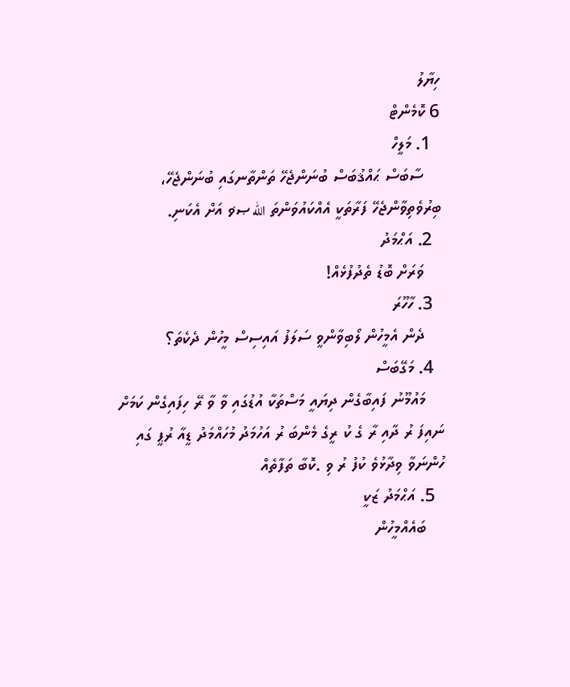ހިޔާލު
6 ކޮމެންޓް
  1. މަލީހް
    ސާބަސް ޙައްޤުބަސް ބުނަންޖެހޭ ތަންތާނގައި ބުނަންޖެހޭ، ބިރުވެތިވާންޖެހޭ ފަރާތަކީ އެއްކައުވަންތަ الله ޞޥ އަށް އެކަނި.
  2. އަޙްމަދު
    ވަރަށް ބޮޑު ތެދުފުޅެއް!
  3. ހާހޫރަ
    ދެން އެމީހުން ލޯބިވާންވީ ސަލަފު އައިސިސް މީހުން ދެކެތަ؟
  4. މަގޭބަސް
    މައުމޫނު ފައިބާގެން ދިޔައީ މަސްތަކާ އުޑުގައި ވާ ވާ ރޭ ހިފައިގެން ކަމަށް ނައިފަ ރު ދާއި ރާ ގެ ކު ރީގެ މެންބަ ރު އަހުމަދު މުހައްމަދު ޑީއާ ރުޕީ ގައި ހުންނަވާ ވިދާޅުވެ ކުފު ރު ވި .ކޮބާ ތަފާތެއް
  5. އަޙްމަދު ޒަކީ
    ބައެއްމީހުން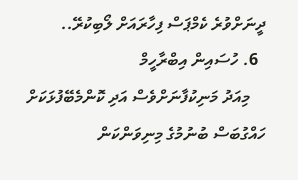ދީނަށްވުރެ ކެމްޕަސް ފިހާރައަށް ލޯބިކުރޭ..
  6. ހުސައިން އިބްރާހީމް
    މިއަދު މަނިކުފާނަށްވެސް އަދި ކޮންމެބޭފުޅަކަށް ހައްގުބަސް ބުނުމުގެ މިނިވަންކަން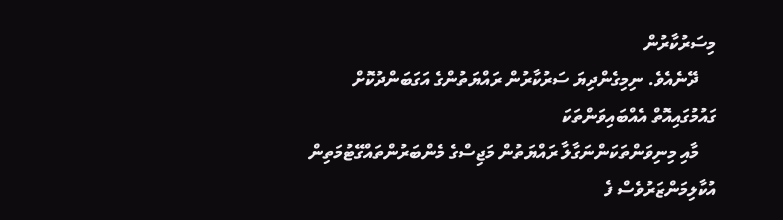މިސަރުކާރުން
    ދޭނެއެވެ. ނިމިގެންދިޔަ ސަރުކާރުން ރައްޔަތުންގެ އަގަބަންދުކޮށް ގައުމުގައިއޮތް އެއްބައިވަންތަކަ
    މާއި މިނިވަންތަކަންނަގާލާ ރައްޔަތުން މަޖިސްގެ މެންބަރުންތައްގޭޓުމަތިން އުކާލިމަންޒަރުވެސް ފެ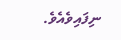ނިފައިވެއެވެ.